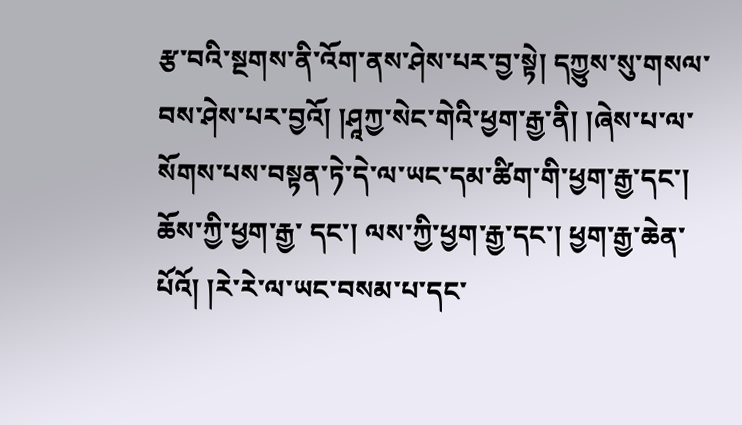རྩ་བའི་སྔགས་ནི་འོག་ནས་ཤེས་པར་བྱ་སྟེ། དཀྱུས་སུ་གསལ་བས་ཤེས་པར་བྱའོ། །ཤཱཀྱ་སེང་གེའི་ཕྱག་རྒྱ་ནི། །ཞེས་པ་ལ་སོགས་པས་བསྟན་ཏེ་དེ་ལ་ཡང་དམ་ཚིག་གི་ཕྱག་རྒྱ་དང་། ཆོས་ཀྱི་ཕྱག་རྒྱ་ དང་། ལས་ཀྱི་ཕྱག་རྒྱ་དང་། ཕྱག་རྒྱ་ཆེན་པོའོ། །རེ་རེ་ལ་ཡང་བསམ་པ་དང་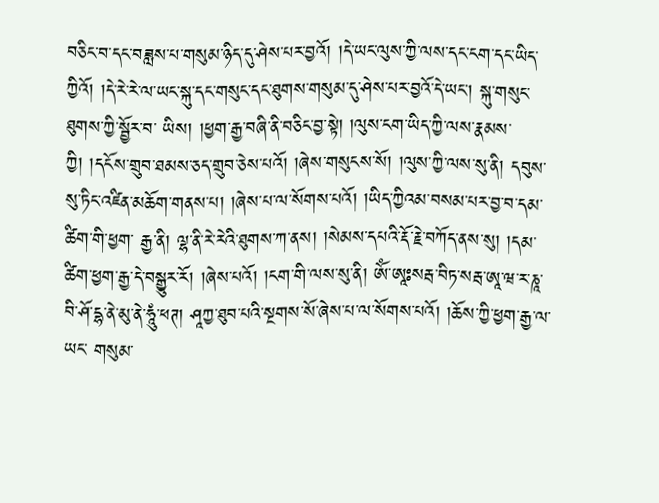བཅིང་བ་དང་བཟླས་པ་གསུམ་ཉིད་དུ་ཤེས་པར་བྱའོ། །དེ་ཡང་ལུས་ཀྱི་ལས་དང་ངག་དང་ཡིད་ཀྱིའོ། །དེ་རེ་རེ་ལ་ཡང་སྐུ་དང་གསུང་དང་ཐུགས་གསུམ་དུ་ཤེས་པར་བྱའོ་དེ་ཡང་། སྐུ་གསུང་ཐུགས་ཀྱི་སྦྱོར་བ་ ཡིས། །ཕྱག་རྒྱ་བཞི་ནི་བཅིང་བྱ་སྟེ། །ལུས་ངག་ཡིད་ཀྱི་ལས་རྣམས་ཀྱི། །དངོས་གྲུབ་ཐམས་ཅད་གྲུབ་ཅེས་པའོ། །ཞེས་གསུངས་སོ། །ལུས་ཀྱི་ལས་སུ་ནི། དབུས་སུ་ཏིང་འཛིན་མཆོག་གནས་པ། །ཞེས་པ་ལ་སོགས་པའོ། །ཡིད་ཀྱིའམ་བསམ་པར་བྱ་བ་དམ་ཚིག་གི་ཕྱག་ རྒྱ་ནི། ལྷ་ནི་རེ་རེའི་ཐུགས་ཀ་ནས། །སེམས་དཔའི་རྡོ་རྗེ་བཀོད་ནས་སུ། །དམ་ཚིག་ཕྱག་རྒྱ་དེ་བསྒྱུར་རོ། །ཞེས་པའོ། །ངག་གི་ལས་སུ་ནི། ཨོཾ་ཨཱཿསརྦ་བིཏ་སརྦ་ཨཱ་ཝ་ར་ཎཱ་བི་ཤོ་དྷ་ནེ་མུ་ནེ་ཧཱུཾ་ཕཊ། ཤཱཀྱ་ཐུབ་པའི་སྔགས་སོ་ཞེས་པ་ལ་སོགས་པའོ། །ཆོས་ཀྱི་ཕྱག་རྒྱ་ལ་ཡང་ གསུམ་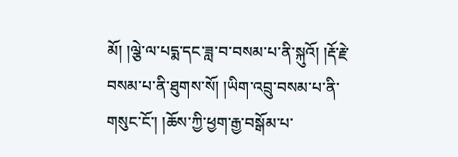མོ། །ལྕེ་ལ་པདྨ་དང་ཟླ་བ་བསམ་པ་ནི་སྐུའོ། །རྡོ་རྗེ་བསམ་པ་ནི་ཐུགས་སོ། །ཡིག་འབྲུ་བསམ་པ་ནི་གསུང་ངོ་། །ཆོས་ཀྱི་ཕྱག་རྒྱ་བསྒོམ་པ་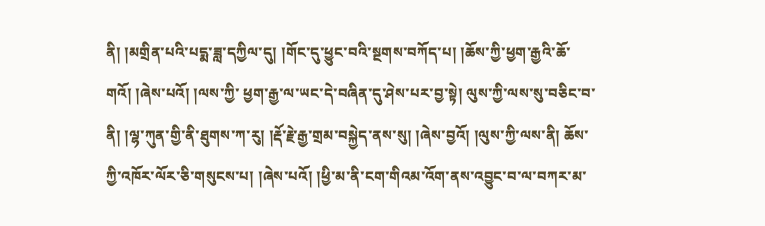ནི། །མགྲིན་པའི་པདྨ་ཟླ་དཀྱིལ་དུ། །གོང་དུ་ཕྱུང་བའི་སྔགས་བཀོད་པ། །ཆོས་ཀྱི་ཕྱག་རྒྱའི་ཆོ་གའོ། །ཞེས་པའོ། །ལས་ཀྱི་ ཕྱག་རྒྱ་ལ་ཡང་དེ་བཞིན་དུ་ཤེས་པར་བྱ་སྟེ། ལུས་ཀྱི་ལས་སུ་བཅིང་བ་ནི། །ལྷ་ཀུན་གྱི་ནི་ཐུགས་ཀ་རུ། །རྡོ་རྗེ་རྒྱ་གྲམ་བསྐྱེད་ནས་སུ། །ཞེས་བྱའོ། །ལུས་ཀྱི་ལས་ནི། ཆོས་ཀྱི་འཁོར་ལོར་ཅི་གསུངས་པ། །ཞེས་པའོ། །ཕྱི་མ་ནི་ངག་གིའམ་འོག་ནས་འབྱུང་བ་ལ་བཀར་མ་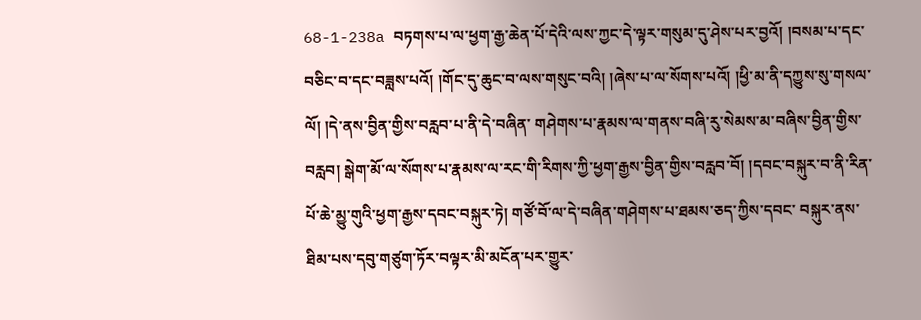68-1-238a བཏགས་པ་ལ་ཕྱག་རྒྱ་ཆེན་པོ་དེའི་ལས་ཀྱང་དེ་ལྟར་གསུམ་དུ་ཤེས་པར་བྱའོ། །བསམ་པ་དང་བཅིང་བ་དང་བཟླས་པའོ། །གོང་དུ་ཆུང་བ་ལས་གསུང་བའི། །ཞེས་པ་ལ་སོགས་པའོ། །ཕྱི་མ་ནི་དཀྱུས་སུ་གསལ་ལོ། །དེ་ནས་བྱིན་གྱིས་བརླབ་པ་ནི་དེ་བཞིན་ གཤེགས་པ་རྣམས་ལ་གནས་བཞི་རུ་སེམས་མ་བཞིས་བྱིན་གྱིས་བརླབ། སྒེག་མོ་ལ་སོགས་པ་རྣམས་ལ་རང་གི་རིགས་ཀྱི་ཕྱག་རྒྱས་བྱིན་གྱིས་བརླབ་བོ། །དབང་བསྐུར་བ་ནི་རིན་པོ་ཆེ་མྱུ་གུའི་ཕྱག་རྒྱས་དབང་བསྐུར་ཏེ། གཙོ་བོ་ལ་དེ་བཞིན་གཤེགས་པ་ཐམས་ཅད་ཀྱིས་དབང་ བསྐུར་ནས་ཐིམ་པས་དབུ་གཙུག་ཏོར་བལྟར་མི་མངོན་པར་གྱུར་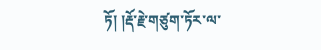ཏོ། །རྡོ་རྗེ་གཙུག་ཏོར་ལ་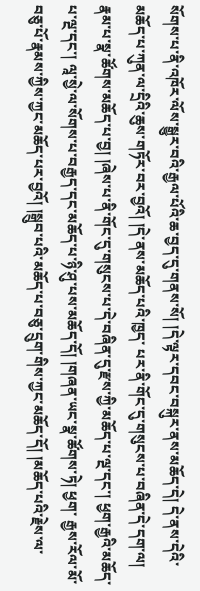སོགས་པ་ནི་འཁོར་ལོས་སྒྱུར་བའི་རྒྱལ་པོའི་ཆ་བྱད་དུ་གནས་སོ། །དེ་ལྟར་དབང་བསྐུར་ནས་མཆོད་དེ། དེ་ནས་དེའི་མཆོད་པ་ཀུན་ལ་དྲིའི་ཆུས་གཏོར་བར་བྱའོ། །དེ་ནས་མཆོད་པའི་ཁྱད་ པར་ནི་གོང་དུ་གསུངས་པ་བཞིན་དེ་དག་ལ། རྣམ་པ་སྣ་ཚོགས་མཆོད་པ་བྱ། །ཞེས་པ་ནི་གོང་དུ་གསུངས་པ་དེ་བཞིན་དུ་རྫས་ཀྱི་མཆོད་པ་ལྔ་དང་། ཕྱག་རྒྱའི་མཆོད་པ་ལྔ་དང་། ལཱ་སྱེ་ལ་སོགས་པ་བརྒྱད་དང་མཆོད་པ་ཉི་ཤུ་པས་མཆོད་དོ། །གཞན་ཡང་སྣ་ཚོགས་ཏེ། ཕྱག་ རྒྱས་རོལ་མོ་བཅུ་པོ་རྣམས་ཀྱིས་ཀྱང་མཆོད་པར་བྱའོ། །སྒྲུབ་པའི་མཆོད་པ་བཅུ་དྲུག་གིས་ཀྱང་མཆོད་དོ། །མཆོད་པའི་རྗེས་ལ་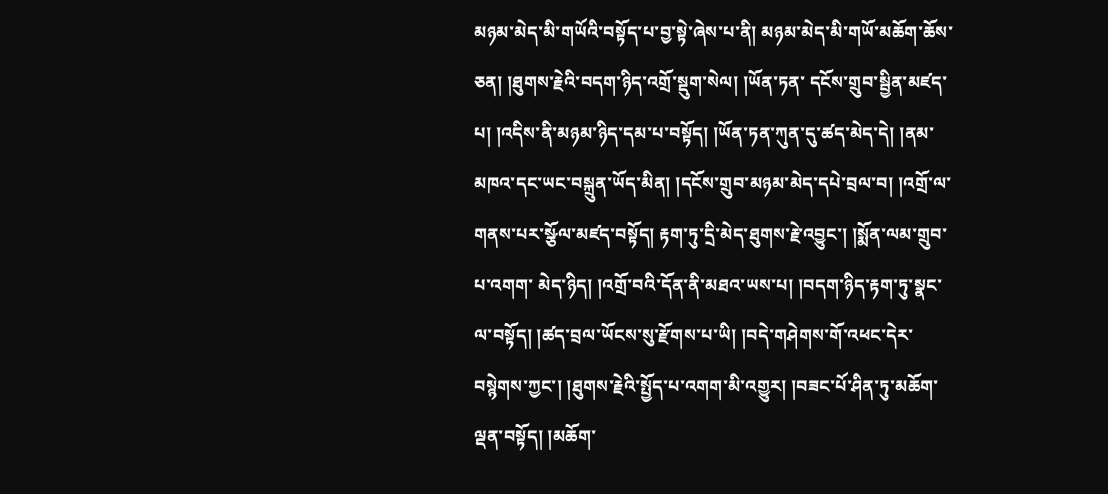མཉམ་མེད་མི་གཡོའི་བསྟོད་པ་བྱ་སྟེ་ཞེས་པ་ནི། མཉམ་མེད་མི་གཡོ་མཆོག་ཆོས་ཅན། །ཐུགས་རྗེའི་བདག་ཉིད་འགྲོ་སྡུག་སེལ། །ཡོན་ཏན་ དངོས་གྲུབ་སྦྱིན་མཛད་པ། །འདིས་ནི་མཉམ་ཉིད་དམ་པ་བསྟོད། །ཡོན་ཏན་ཀུན་དུ་ཚད་མེད་དེ། །ནམ་མཁའ་དང་ཡང་བསྐྲུན་ཡོད་མིན། །དངོས་གྲུབ་མཉམ་མེད་དཔེ་བྲལ་བ། །འགྲོ་ལ་གནས་པར་སྩོལ་མཛད་བསྟོད། རྟག་ཏུ་དྲི་མེད་ཐུགས་རྗེ་འབྱུང་། །སྨོན་ལམ་གྲུབ་པ་འགག་ མེད་ཉིད། །འགྲོ་བའི་དོན་ནི་མཐའ་ཡས་པ། །བདག་ཉིད་རྟག་ཏུ་སྣང་ལ་བསྟོད། །ཚད་བྲལ་ཡོངས་སུ་རྫོགས་པ་ཡི། །བདེ་གཤེགས་གོ་འཕང་དེར་བསྙེགས་ཀྱང་། །ཐུགས་རྗེའི་སྤྱོད་པ་འགག་མི་འགྱུར། །བཟང་པོ་ཤིན་ཏུ་མཆོག་ལྡན་བསྟོད། །མཆོག་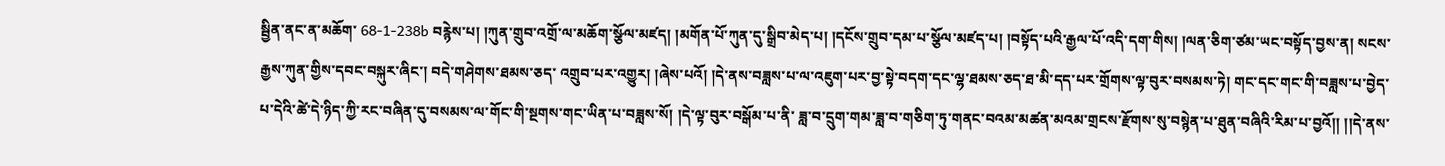སྦྱིན་ནང་ན་མཆོག་ 68-1-238b བརྙེས་པ། །ཀུན་གྲུབ་འགྲོ་ལ་མཆོག་སྩོལ་མཛད། །མགོན་པོ་ཀུན་དུ་སྒྲིབ་མེད་པ། །དངོས་གྲུབ་དམ་པ་སྩོལ་མཛད་པ། །བསྟོད་པའི་རྒྱལ་པོ་འདི་དག་གིས། །ལན་ཅིག་ཙམ་ཡང་བསྟོད་བྱས་ན། སངས་རྒྱས་ཀུན་གྱིས་དབང་བསྐུར་ཞིང་། བདེ་གཤེགས་ཐམས་ཅད་ འགྲུབ་པར་འགྱུར། །ཞེས་པའོ། །དེ་ནས་བཟླས་པ་ལ་འཇུག་པར་བྱ་སྟེ་བདག་དང་ལྷ་ཐམས་ཅད་ཐ་མི་དད་པར་གྲོགས་ལྟ་བུར་བསམས་ཏེ། གང་དང་གང་གི་བཟླས་པ་བྱེད་པ་དེའི་ཚེ་དེ་ཉིད་ཀྱི་རང་བཞིན་དུ་བསམས་ལ་གོང་གི་སྔགས་གང་ཡིན་པ་བཟླས་སོ། །དེ་ལྟ་བུར་བསྒོམ་པ་ནི་ ཟླ་བ་དྲུག་གམ་ཟླ་བ་གཅིག་ཏུ་གནང་བའམ་མཚན་མའམ་གྲངས་རྫོགས་སུ་བསྙེན་པ་ཐུན་བཞིའི་རིམ་པ་བྱའོ།། །།དེ་ནས་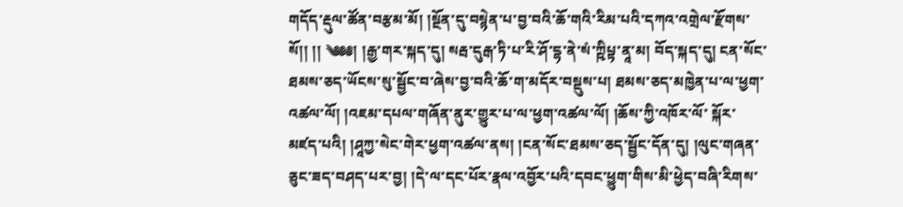གདོད་རྡུལ་ཚོན་བརྩམ་མོ། །སྔོན་དུ་བསྙེན་པ་བྱ་བའི་ཆོ་གའི་རིམ་པའི་དཀའ་འགྲེལ་རྫོགས་སོ།། །། ༄༅༅། །རྒྱ་གར་སྐད་དུ། སརྦ་དུརྒ་ཏི་པ་རི་ཤོ་དྷ་ནེ་སཾ་ཀྵིཔྟ་ནཱ་མ། བོད་སྐད་དུ། ངན་སོང་ཐམས་ཅད་ཡོངས་སུ་སྦྱོང་བ་ཞེས་བྱ་བའི་ཆོ་ག་མདོར་བསྡུས་པ། ཐམས་ཅད་མཁྱེན་པ་ལ་ཕྱག་འཚལ་ལོ། །འཇམ་དཔལ་གཞོན་ནུར་གྱུར་པ་ལ་ཕྱག་འཚལ་ལོ། །ཆོས་ཀྱི་འཁོར་ལོ་ སྐོར་མཛད་པའི། །ཤཱཀྱ་སེང་གེར་ཕྱག་འཚལ་ནས། །ངན་སོང་ཐམས་ཅད་སྦྱོང་དོན་དུ། །ལུང་གཞན་ཅུང་ཟད་བཤད་པར་བྱ། །དེ་ལ་དང་པོར་རྣལ་འབྱོར་པའི་དབང་ཕྱུག་གིས་མི་ཕྱེད་བཞི་རིགས་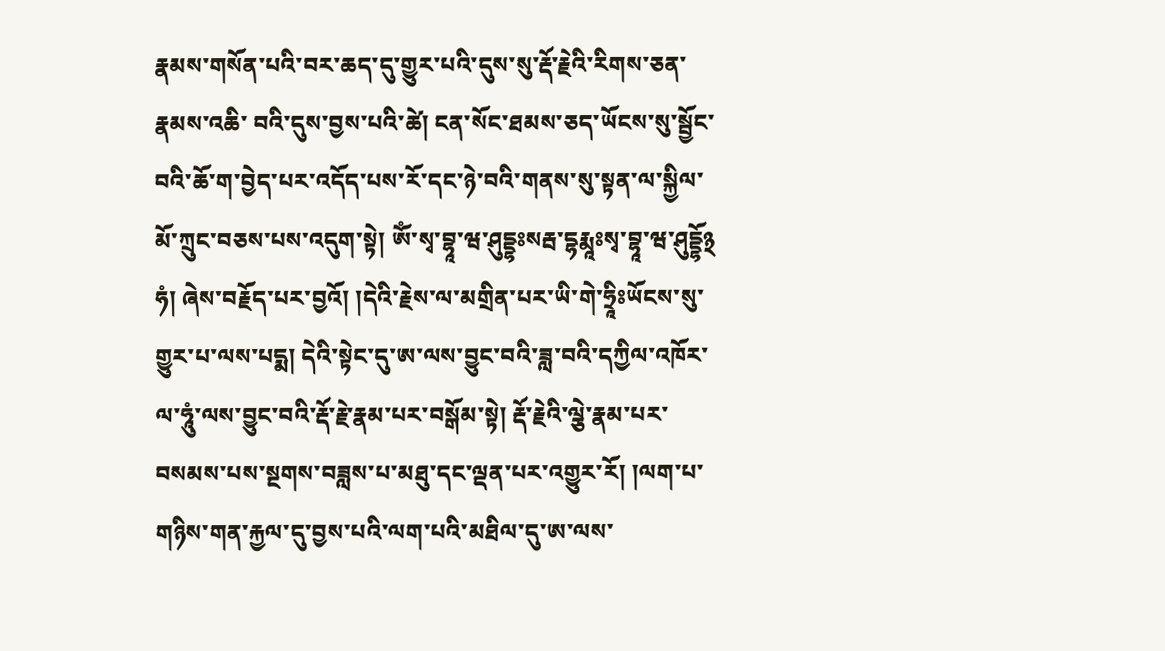རྣམས་གསོན་པའི་བར་ཆད་དུ་གྱུར་པའི་དུས་སུ་རྡོ་རྗེའི་རིགས་ཅན་རྣམས་འཆི་ བའི་དུས་བྱས་པའི་ཚེ། ངན་སོང་ཐམས་ཅད་ཡོངས་སུ་སྦྱོང་བའི་ཆོ་ག་བྱེད་པར་འདོད་པས་རོ་དང་ཉེ་བའི་གནས་སུ་སྟན་ལ་སྐྱིལ་མོ་ཀྲུང་བཅས་པས་འདུག་སྟེ། ཨོཾ་སྭ་བྷཱ་ཝ་ཤུདྡྷཿསརྦ་དྷརྨཱཿསྭ་བྷཱ་ཝ་ཤུདྡྷོ྅ཧཾ། ཞེས་བརྗོད་པར་བྱའོ། །དེའི་རྗེས་ལ་མགྲིན་པར་ཡི་གེ་ཧྲཱིཿཡོངས་སུ་ གྱུར་པ་ལས་པདྨ། དེའི་སྟེང་དུ་ཨ་ལས་བྱུང་བའི་ཟླ་བའི་དཀྱིལ་འཁོར་ལ་ཧཱུཾ་ལས་བྱུང་བའི་རྡོ་རྗེ་རྣམ་པར་བསྒོམ་སྟེ། རྡོ་རྗེའི་ལྕེ་རྣམ་པར་བསམས་པས་སྔགས་བཟླས་པ་མཐུ་དང་ལྡན་པར་འགྱུར་རོ། །ལག་པ་གཉིས་གན་རྐྱལ་དུ་བྱས་པའི་ལག་པའི་མཐིལ་དུ་ཨ་ལས་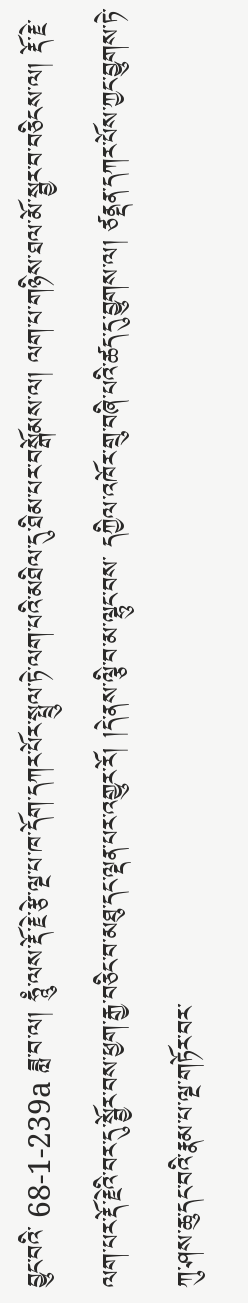བྱུང་བའི་ 68-1-239a ཟླ་བ་ལ། ཧཱུཾ་ལས་རྡོ་རྗེ་རྩེ་ལྔ་པ་ཁ་དོག་དཀར་པོར་སྤྲུལ་ཏེ་ལག་པའི་མཐིལ་དུ་ཐིམ་པར་བསྒོམས་ལ། ལག་པ་གཉིས་ཐལ་མོ་སྦྱར་བ་བཅིངས་ལ། རྡོ་རྗེ་ལག་པར་རྡོ་རྗེའི་བར་དུ་སྦྱོར་བས་ཕྱག་རྒྱ་བཅིང་བ་མཐུ་དང་ལྡན་པར་འགྱུར་རོ། །དེ་ནས་ལྕི་བ་མ་ལྷུང་བས་ དཀྱིལ་འཁོར་གྲུ་བཞི་པའི་ཚད་དུ་བྱུགས་ལ། ཙནྡན་དཀར་པོས་ཀྱང་བྱུགས་ཏེ་ཀུ་ཤས་ཆུ་དང་བའི་རྣམ་པ་ལྔ་གཏོར་བར་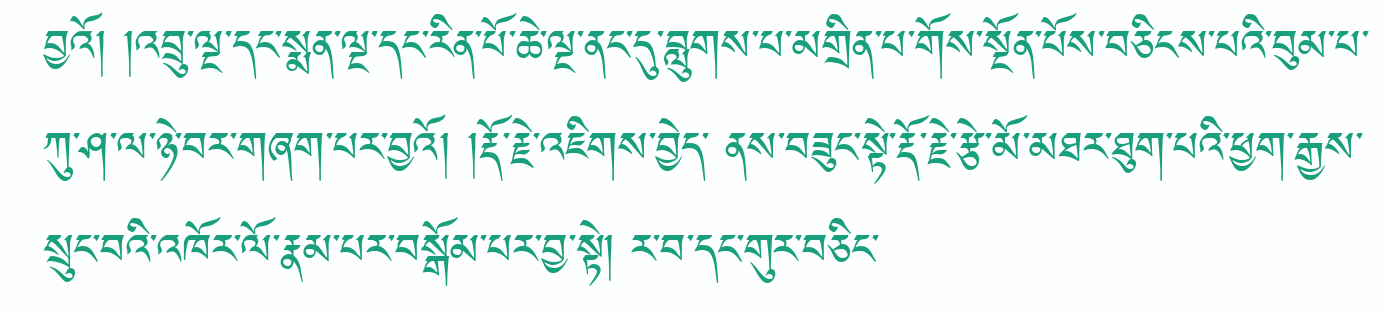བྱའོ། །འབྲུ་ལྔ་དང་སྨན་ལྔ་དང་རིན་པོ་ཆེ་ལྔ་ནང་དུ་བླུགས་པ་མགྲིན་པ་གོས་སྔོན་པོས་བཅིངས་པའི་བུམ་པ་ཀུ་ཤ་ལ་ཉེ་བར་གཞག་པར་བྱའོ། །རྡོ་རྗེ་འཇིགས་བྱེད་ ནས་བཟུང་སྟེ་རྡོ་རྗེ་རྩེ་མོ་མཐར་ཐུག་པའི་ཕྱག་རྒྱས་སྲུང་བའི་འཁོར་ལོ་རྣམ་པར་བསྒོམ་པར་བྱ་སྟེ། ར་བ་དང་གུར་བཅིང་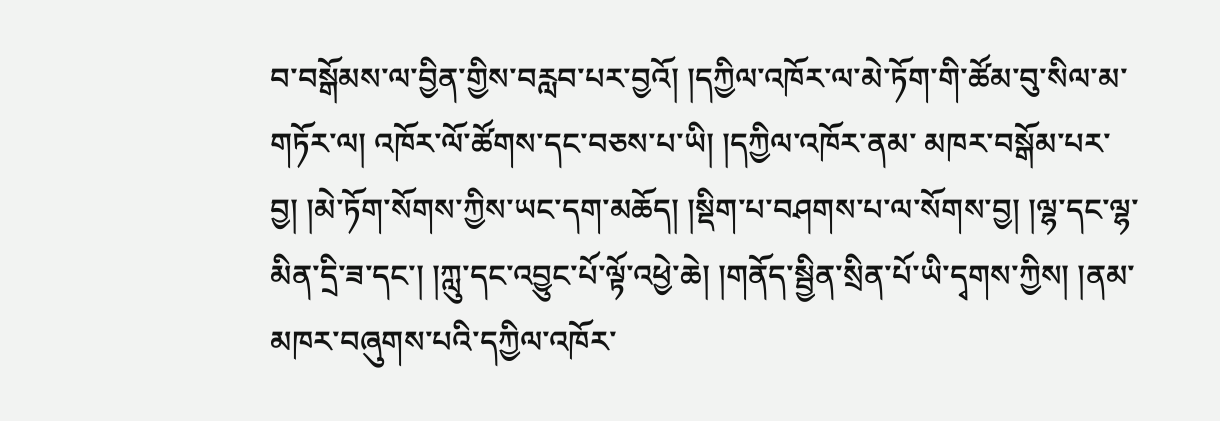བ་བསྒོམས་ལ་བྱིན་གྱིས་བརླབ་པར་བྱའོ། །དཀྱིལ་འཁོར་ལ་མེ་ཏོག་གི་ཚོམ་བུ་སིལ་མ་གཏོར་ལ། འཁོར་ལོ་ཚོགས་དང་བཅས་པ་ཡི། །དཀྱིལ་འཁོར་ནམ་ མཁར་བསྒོམ་པར་བྱ། །མེ་ཏོག་སོགས་ཀྱིས་ཡང་དག་མཆོད། །སྡིག་པ་བཤགས་པ་ལ་སོགས་བྱ། །ལྷ་དང་ལྷ་མིན་དྲི་ཟ་དང་། །ཀླུ་དང་འབྱུང་པོ་ལྟོ་འཕྱེ་ཆེ། །གནོད་སྦྱིན་སྲིན་པོ་ཡི་དྭགས་ཀྱིས། །ནམ་མཁར་བཞུགས་པའི་དཀྱིལ་འཁོར་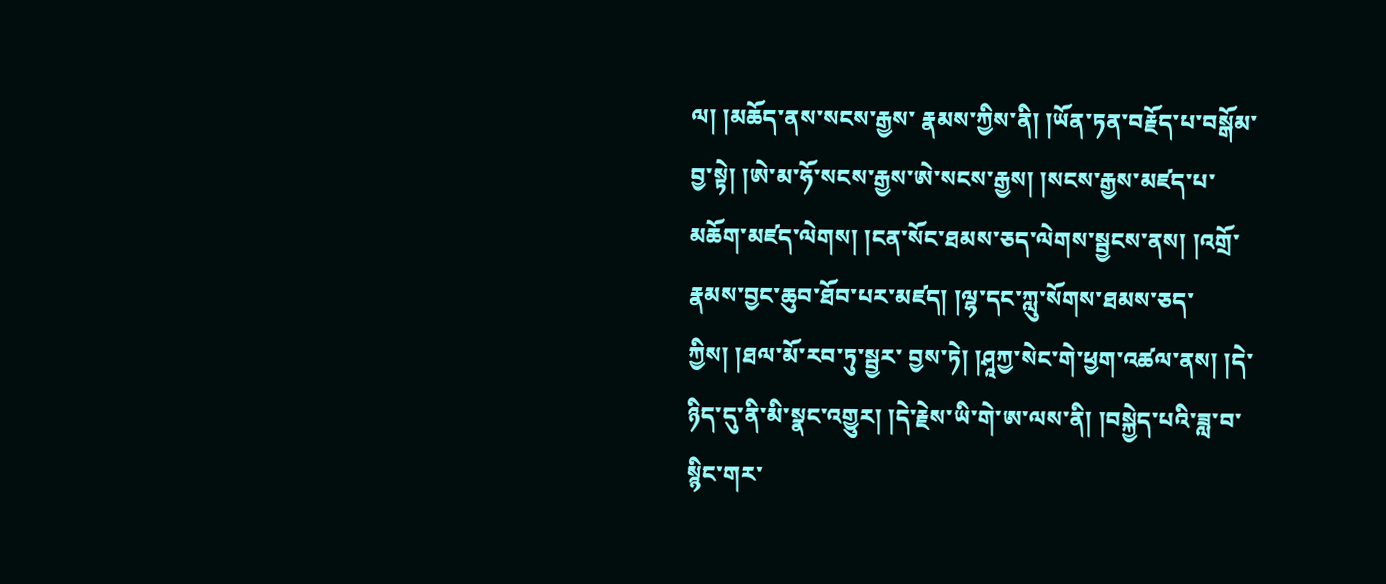ལ། །མཆོད་ནས་སངས་རྒྱས་ རྣམས་ཀྱིས་ནི། །ཡོན་ཏན་བརྗོད་པ་བསྒོམ་བྱ་སྟེ། །ཨེ་མ་ཧོ་སངས་རྒྱས་ཨེ་སངས་རྒྱས། །སངས་རྒྱས་མཛད་པ་མཆོག་མཛད་ལེགས། །ངན་སོང་ཐམས་ཅད་ལེགས་སྦྱངས་ནས། །འགྲོ་རྣམས་བྱང་ཆུབ་ཐོབ་པར་མཛད། །ལྷ་དང་ཀླུ་སོགས་ཐམས་ཅད་ཀྱིས། །ཐལ་མོ་རབ་ཏུ་སྦྱར་ བྱས་ཏེ། །ཤཱཀྱ་སེང་གེ་ཕྱག་འཚལ་ནས། །དེ་ཉིད་དུ་ནི་མི་སྣང་འགྱུར། །དེ་རྗེས་ཡི་གེ་ཨ་ལས་ནི། །བསྐྱེད་པའི་ཟླ་བ་སྙིང་གར་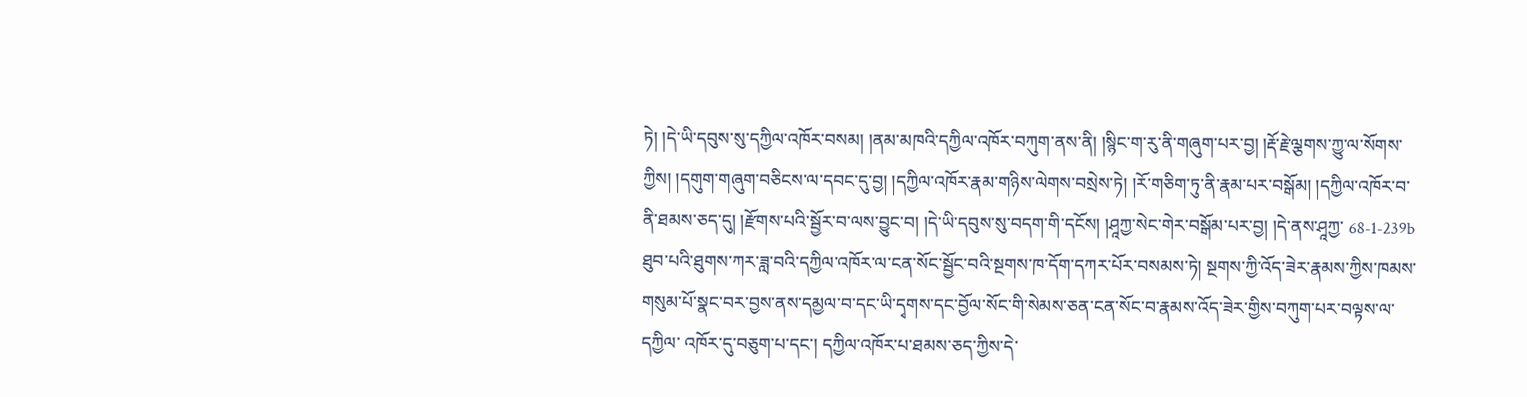ཏེ། །དེ་ཡི་དབུས་སུ་དཀྱིལ་འཁོར་བསམ། །ནམ་མཁའི་དཀྱིལ་འཁོར་བཀུག་ནས་ནི། །སྙིང་ག་རུ་ནི་གཞུག་པར་བྱ། །རྡོ་རྗེ་ལྕགས་ཀྱུ་ལ་སོགས་ ཀྱིས། །དགུག་གཞུག་བཅིངས་ལ་དབང་དུ་བྱ། །དཀྱིལ་འཁོར་རྣམ་གཉིས་ལེགས་བསྲེས་ཏེ། །རོ་གཅིག་ཏུ་ནི་རྣམ་པར་བསྒོམ། །དཀྱིལ་འཁོར་བ་ནི་ཐམས་ཅད་དུ། །རྫོགས་པའི་སྦྱོར་བ་ལས་བྱུང་བ། །དེ་ཡི་དབུས་སུ་བདག་གི་དངོས། །ཤཱཀྱ་སེང་གེར་བསྒོམ་པར་བྱ། །དེ་ནས་ཤཱཀྱ་ 68-1-239b ཐུབ་པའི་ཐུགས་ཀར་ཟླ་བའི་དཀྱིལ་འཁོར་ལ་ངན་སོང་སྦྱོང་བའི་སྔགས་ཁ་དོག་དཀར་པོར་བསམས་ཏེ། སྔགས་ཀྱི་འོད་ཟེར་རྣམས་ཀྱིས་ཁམས་གསུམ་པོ་སྣང་བར་བྱས་ནས་དམྱལ་བ་དང་ཡི་དྭགས་དང་བྱོལ་སོང་གི་སེམས་ཅན་ངན་སོང་བ་རྣམས་འོད་ཟེར་གྱིས་བཀུག་པར་བལྟས་ལ་དཀྱིལ་ འཁོར་དུ་བཅུག་པ་དང་། དཀྱིལ་འཁོར་པ་ཐམས་ཅད་ཀྱིས་དེ་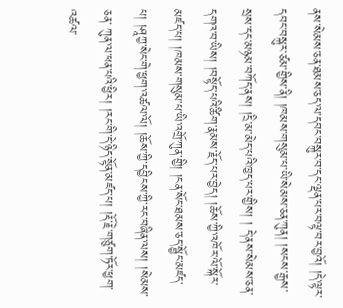ནས་སེམས་ཅན་ཐམས་ཅད་ལ་དབང་བསྐུར་བ་དང་ལྡན་པར་བལྟ་བར་བྱའོ། །དེ་ལྟར་དབང་བསྐུར་ཙམ་གྱིས་ནི། །ཁམས་གསུམ་པ་ཡི་སེམས་ཅན་ཀུན། །སངས་རྒྱས་སྲས་དང་མཉམ་བཀོད་ནས། །དྲི་མ་མེད་པའི་ཁྱད་པར་གྱིས། ། དེ་ནས་སེམས་ཅན་དགའ་བ་ཡིས། །བསྟོད་པའི་ཚིག་རྣམས་རྗོད་པར་བྱེད། །ཆོས་ཀྱི་འཁོར་ལོ་སྐོར་མཛད་པ། །ཁམས་གསུམ་པ་ཡི་འགྲོ་ཀུན་གྱི། །ངན་སོང་ཐམས་ཅད་སྦྱོང་མཛད་པ། །ཤཱཀྱ་སེང་གེ་ཕྱག་འཚལ་ལོ། །ཆོས་ཀྱི་དབྱིངས་ཀྱི་རང་བཞིན་ལས། །སེམས་ཅན་ ཀུན་ལ་ཕན་པའི་ཕྱིར། །རང་གི་དེ་ཉིད་སྟོན་མཛད་པ། །རྡོ་རྗེ་གཙུག་ཏོར་ཕྱག་འཚལ་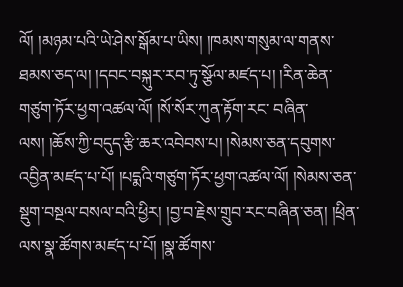ལོ། །མཉམ་པའི་ཡེ་ཤེས་སྒོམ་པ་ཡིས། །ཁམས་གསུམ་ལ་གནས་ཐམས་ཅད་ལ། །དབང་བསྐུར་རབ་ཏུ་སྩོལ་མཛད་པ། །རིན་ཆེན་གཙུག་ཏོར་ཕྱག་འཚལ་ལོ། །སོ་སོར་ཀུན་རྟོག་རང་ བཞིན་ལས། །ཆོས་ཀྱི་བདུད་རྩི་ཆར་འབེབས་པ། །སེམས་ཅན་དབུགས་འབྱིན་མཛད་པ་པོ། །པདྨའི་གཙུག་ཏོར་ཕྱག་འཚལ་ལོ། །སེམས་ཅན་སྡུག་བསྔལ་བསལ་བའི་ཕྱིར། །བྱ་བ་རྗེས་གྲུབ་རང་བཞིན་ཅན། །ཕྲིན་ལས་སྣ་ཚོགས་མཛད་པ་པོ། །སྣ་ཚོགས་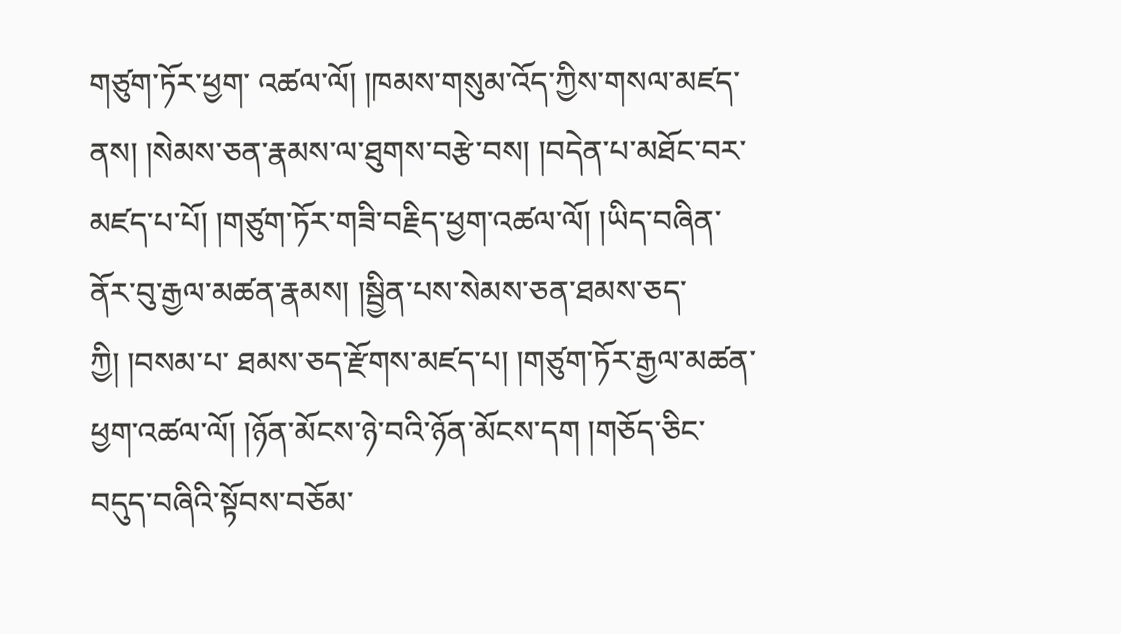གཙུག་ཏོར་ཕྱག་ འཚལ་ལོ། །ཁམས་གསུམ་འོད་ཀྱིས་གསལ་མཛད་ནས། །སེམས་ཅན་རྣམས་ལ་ཐུགས་བརྩེ་བས། །བདེན་པ་མཐོང་བར་མཛད་པ་པོ། །གཙུག་ཏོར་གཟི་བརྗིད་ཕྱག་འཚལ་ལོ། །ཡིད་བཞིན་ནོར་བུ་རྒྱལ་མཚན་རྣམས། །སྦྱིན་པས་སེམས་ཅན་ཐམས་ཅད་ཀྱི། །བསམ་པ་ ཐམས་ཅད་རྫོགས་མཛད་པ། །གཙུག་ཏོར་རྒྱལ་མཚན་ཕྱག་འཚལ་ལོ། །ཉོན་མོངས་ཉེ་བའི་ཉོན་མོངས་དག །གཅོད་ཅིང་བདུད་བཞིའི་སྟོབས་བཅོམ་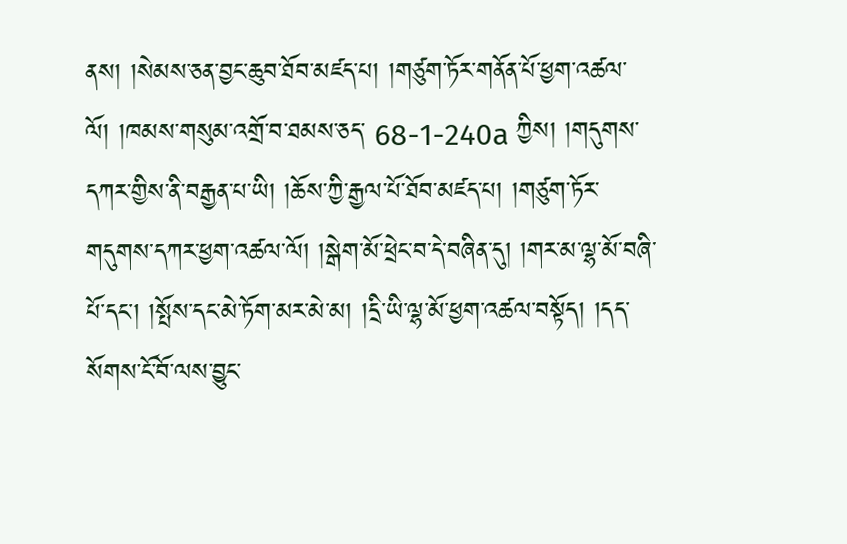ནས། །སེམས་ཅན་བྱང་ཆུབ་ཐོབ་མཛད་པ། །གཙུག་ཏོར་གནོན་པོ་ཕྱག་འཚལ་ལོ། །ཁམས་གསུམ་འགྲོ་བ་ཐམས་ཅད་ 68-1-240a ཀྱིས། །གདུགས་དཀར་གྱིས་ནི་བརྒྱན་པ་ཡི། །ཆོས་ཀྱི་རྒྱལ་པོ་ཐོབ་མཛད་པ། །གཙུག་ཏོར་གདུགས་དཀར་ཕྱག་འཚལ་ལོ། །སྒེག་མོ་ཕྲེང་བ་དེ་བཞིན་དུ། །གར་མ་ལྷ་མོ་བཞི་པོ་དང་། །སྤོས་དང་མེ་ཏོག་མར་མེ་མ། །དྲི་ཡི་ལྷ་མོ་ཕྱག་འཚལ་བསྟོད། །དད་ སོགས་ངོ་བོ་ལས་བྱུང་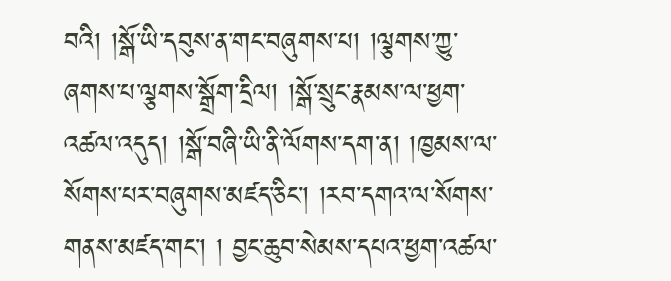བའི། །སྒོ་ཡི་དབུས་ན་གང་བཞུགས་པ། །ལྕགས་ཀྱུ་ཞགས་པ་ལྕགས་སྒྲོག་དྲིལ། །སྒོ་སྲུང་རྣམས་ལ་ཕྱག་འཚལ་འདུད། །སྒོ་བཞི་ཡི་ནི་ལོགས་དག་ན། །ཁྱམས་ལ་སོགས་པར་བཞུགས་མཛད་ཅིང་། །རབ་དགའ་ལ་སོགས་གནས་མཛད་གང་། ། བྱང་ཆུབ་སེམས་དཔའ་ཕྱག་འཚལ་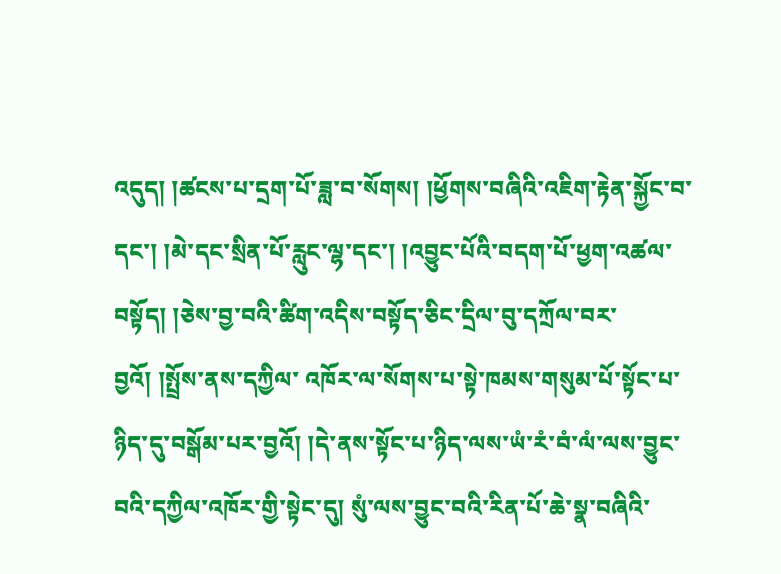འདུད། །ཚངས་པ་དྲག་པོ་ཟླ་བ་སོགས། །ཕྱོགས་བཞིའི་འཇིག་རྟེན་སྐྱོང་བ་དང་། །མེ་དང་སྲིན་པོ་རླུང་ལྷ་དང་། །འབྱུང་པོའི་བདག་པོ་ཕྱག་འཚལ་བསྟོད། །ཅེས་བྱ་བའི་ཚིག་འདིས་བསྟོད་ཅིང་དྲིལ་བུ་དཀྲོལ་བར་བྱའོ། །སྤྲོས་ནས་དཀྱིལ་ འཁོར་ལ་སོགས་པ་སྟེ་ཁམས་གསུམ་པོ་སྟོང་པ་ཉིད་དུ་བསྒོམ་པར་བྱའོ། །དེ་ནས་སྟོང་པ་ཉིད་ལས་ཡཾ་རཾ་བཾ་ལཾ་ལས་བྱུང་བའི་དཀྱིལ་འཁོར་གྱི་སྟེང་དུ། སུཾ་ལས་བྱུང་བའི་རིན་པོ་ཆེ་སྣ་བཞིའི་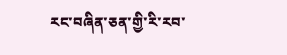རང་བཞིན་ཅན་གྱི་རི་རབ་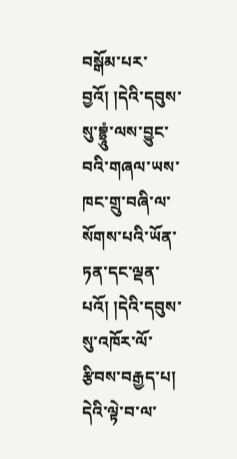བསྒོམ་པར་བྱའོ། །དེའི་དབུས་སུ་བྷྲཱུཾ་ལས་བྱུང་བའི་གཞལ་ཡས་ ཁང་གྲུ་བཞི་ལ་སོགས་པའི་ཡོན་ཏན་དང་ལྡན་པའོ། །དེའི་དབུས་སུ་འཁོར་ལོ་རྩིབས་བརྒྱད་པ། དེའི་ལྟེ་བ་ལ་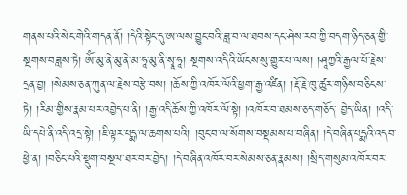གནས་པའི་སེང་གེའི་གདན་ནོ། །དེའི་སྟེང་དུ་ཨ་ལས་བྱུང་བའི་ཟླ་བ་ལ་ཐབས་དང་ཤེས་རབ་ཀྱི་བདག་ཉིད་ཅན་གྱི་སྔགས་བཟླས་ཏེ། ཨོཾ་མུ་ནེ་མུ་ནེ་མ་ཧཱ་མུ་ནི་སྭཱ་ཧཱ། སྔགས་འདིའི་ཡོངས་སུ་གྱུར་པ་ལས། །ཤཱཀྱའི་རྒྱལ་པོ་རྗེས་དྲན་བྱ། །སེམས་ཅན་ཀུན་ལ་རྗེས་བརྩེ་བས། །ཆོས་ཀྱི་འཁོར་ལོའི་ཕྱག་རྒྱ་འཛིན། །རྡོ་རྗེ་ཁུ་ཚུར་གཉིས་བཅིངས་ཏེ། །རིམ་གྱིས་རྣམ་པར་འབྱེད་པ་ནི། །རྒྱ་འདི་ཆོས་ཀྱི་འཁོར་ལོ་སྟེ། །འཁོར་བ་ཐམས་ཅད་གཅོད་ བྱེད་ཡིན། །འདི་ཡི་དཔེ་ནི་འདི་འདྲ་སྟེ། །ཇི་ལྟར་པདྨ་ལ་ཆགས་པའི། །བུང་བ་ལ་སོགས་བསྡམས་པ་བཞིན། །དེ་བཞིན་པདྨའི་འདབ་ཕྱེ་ན། །བཅིང་པའི་སྡུག་བསྔལ་ཐར་བར་བྱེད། །དེ་བཞིན་འཁོར་བར་སེམས་ཅན་རྣམས། །སྲིད་གསུམ་འཁོར་བར་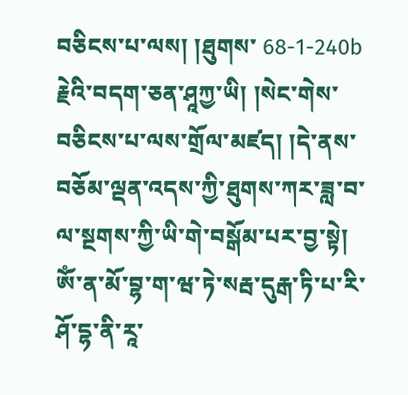བཅིངས་པ་ལས། །ཐུགས་ 68-1-240b རྗེའི་བདག་ཅན་ཤཱཀྱ་ཡི། །སེང་གེས་བཅིངས་པ་ལས་གྲོལ་མཛད། །དེ་ནས་བཅོམ་ལྡན་འདས་ཀྱི་ཐུགས་ཀར་ཟླ་བ་ལ་སྔགས་ཀྱི་ཡི་གེ་བསྒོམ་པར་བྱ་སྟེ། ཨོཾ་ན་མོ་བྷ་ག་ཝ་ཏེ་སརྦ་དུརྒ་ཏི་པ་རི་ཤོ་དྷ་ནི་རཱ་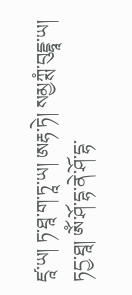ཛཱ་ཡ། ཏ་ཐཱ་ག་ཏཱ་ཡ། ཨརྷ་ཏེ། སམྱཀྶཾ་བུདྡྷཱ་ཡ། ཏདྱ་ཐཱ། ཨོཾ་ཤོ་དྷ་ནེ་ཤོ་དྷ་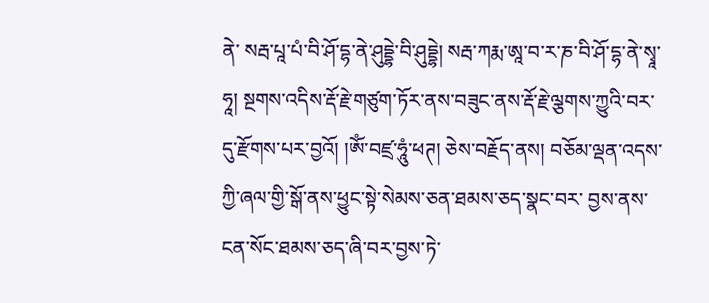ནེ་ སརྦ་པཱ་པཾ་བི་ཤོ་དྷ་ནེ་ཤུདྡྷེ་བི་ཤུདྡྷེ། སརྦ་ཀརྨ་ཨཱ་བ་ར་ཎ་བི་ཤོ་དྷ་ནེ་སྭཱ་ཧཱ། སྔགས་འདིས་རྡོ་རྗེ་གཙུག་ཏོར་ནས་བཟུང་ནས་རྡོ་རྗེ་ལྕགས་ཀྱུའི་བར་དུ་རྫོགས་པར་བྱའོ། །ཨོཾ་བཛྲ་ཧཱུཾ་ཕཊ། ཅེས་བརྗོད་ནས། བཅོམ་ལྡན་འདས་ཀྱི་ཞལ་གྱི་སྒོ་ནས་ཕྱུང་སྟེ་སེམས་ཅན་ཐམས་ཅད་སྣང་བར་ བྱས་ནས་ངན་སོང་ཐམས་ཅད་ཞི་བར་བྱས་ཏེ་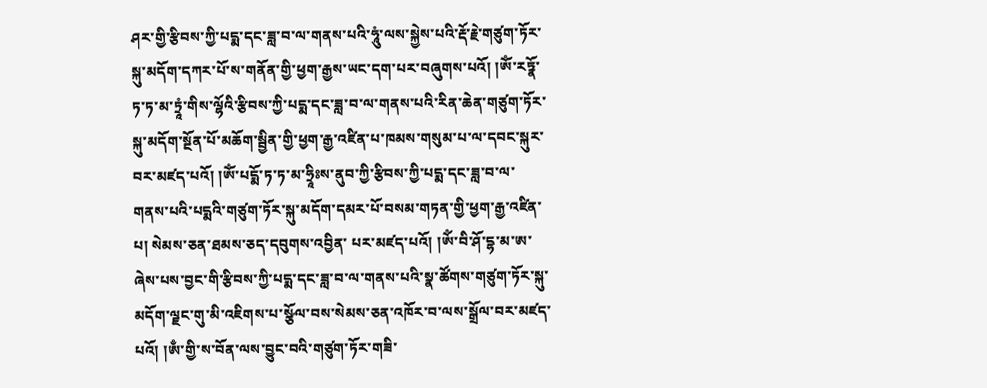ཤར་གྱི་རྩིབས་ཀྱི་པདྨ་དང་ཟླ་བ་ལ་གནས་པའི་ཧཱུཾ་ལས་སྐྱེས་པའི་རྡོ་རྗེ་གཙུག་ཏོར་སྐུ་མདོག་དཀར་པོ་ས་གནོན་གྱི་ཕྱག་རྒྱས་ཡང་དག་པར་བཞུགས་པའོ། །ཨོཾ་རཏྣོ་ཏ་ཏ་མ་ཏྲཱཾ་གིས་ལྷོའི་རྩིབས་ཀྱི་པདྨ་དང་ཟླ་བ་ལ་གནས་པའི་རིན་ཆེན་གཙུག་ཏོར་ སྐུ་མདོག་སྔོན་པོ་མཆོག་སྦྱིན་གྱི་ཕྱག་རྒྱ་འཛིན་པ་ཁམས་གསུམ་པ་ལ་དབང་སྐུར་བར་མཛད་པའོ། །ཨོཾ་པདྨོ་ཏ་ཏ་མ་ཧྲཱིཿས་ནུབ་ཀྱི་རྩིབས་ཀྱི་པདྨ་དང་ཟླ་བ་ལ་གནས་པའི་པདྨའི་གཙུག་ཏོར་སྐུ་མདོག་དམར་པོ་བསམ་གཏན་གྱི་ཕྱག་རྒྱ་འཛིན་པ། སེམས་ཅན་ཐམས་ཅད་དབུགས་འབྱིན་ པར་མཛད་པའོ། །ཨོཾ་བི་ཤོ་དྷ་མ་ཨ་ཞེས་པས་བྱང་གི་རྩིབས་ཀྱི་པདྨ་དང་ཟླ་བ་ལ་གནས་པའི་སྣ་ཚོགས་གཙུག་ཏོར་སྐུ་མདོག་ལྗང་གུ་མི་འཇིགས་པ་སྩོལ་བས་སེམས་ཅན་འཁོར་བ་ལས་སྒྲོལ་བར་མཛད་པའོ། །ཨྃ་གྱི་ས་བོན་ལས་བྱུང་བའི་གཙུག་ཏོར་གཟི་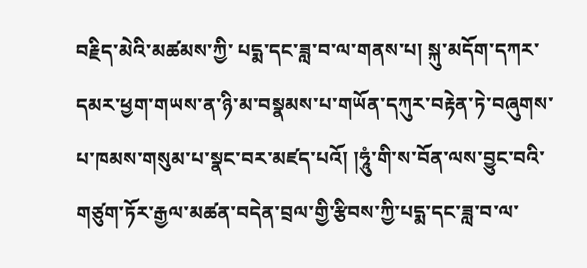བརྗིད་མེའི་མཚམས་ཀྱི་ པདྨ་དང་ཟླ་བ་ལ་གནས་པ། སྐུ་མདོག་དཀར་དམར་ཕྱག་གཡས་ན་ཉི་མ་བསྣམས་པ་གཡོན་དཀུར་བརྟེན་ཏེ་བཞུགས་པ་ཁམས་གསུམ་པ་སྣང་བར་མཛད་པའོ། །ཧཱུཾ་གི་ས་བོན་ལས་བྱུང་བའི་གཙུག་ཏོར་རྒྱལ་མཚན་བདེན་བྲལ་གྱི་རྩིབས་ཀྱི་པདྨ་དང་ཟླ་བ་ལ་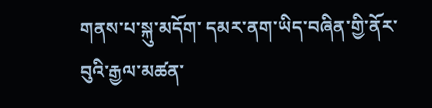གནས་པ་སྐུ་མདོག་ དམར་ནག་ཡིད་བཞིན་གྱི་ནོར་བུའི་རྒྱལ་མཚན་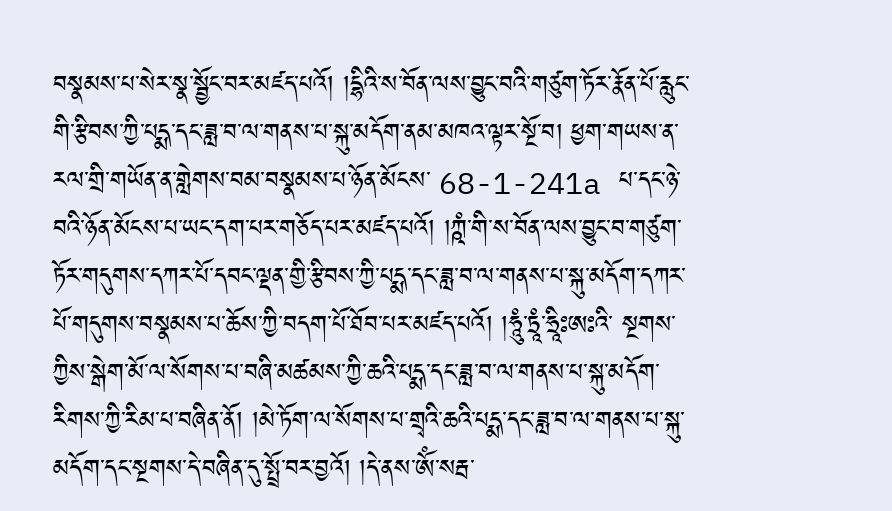བསྣམས་པ་སེར་སྣ་སྦྱོང་བར་མཛད་པའོ། །དྷིའི་ས་བོན་ལས་བྱུང་བའི་གཙུག་ཏོར་རྣོན་པོ་རླུང་གི་རྩིབས་ཀྱི་པདྨ་དང་ཟླ་བ་ལ་གནས་པ་སྐུ་མདོག་ནམ་མཁའ་ལྟར་སྔོ་བ། ཕྱག་གཡས་ན་རལ་གྲི་གཡོན་ན་གླེགས་བམ་བསྣམས་པ་ཉོན་མོངས་ 68-1-241a པ་དང་ཉེ་བའི་ཉོན་མོངས་པ་ཡང་དག་པར་གཅོད་པར་མཛད་པའོ། །ཀྵཾ་གི་ས་བོན་ལས་བྱུང་བ་གཙུག་ཏོར་གདུགས་དཀར་པོ་དབང་ལྡན་གྱི་རྩིབས་ཀྱི་པདྨ་དང་ཟླ་བ་ལ་གནས་པ་སྐུ་མདོག་དཀར་པོ་གདུགས་བསྣམས་པ་ཆོས་ཀྱི་བདག་པོ་ཐོབ་པར་མཛད་པའོ། །ཧཱུཾ་ཏྲཱཾ་ཧྲཱིཿཨཿའི་ སྔགས་ཀྱིས་སྒེག་མོ་ལ་སོགས་པ་བཞི་མཚམས་ཀྱི་ཆའི་པདྨ་དང་ཟླ་བ་ལ་གནས་པ་སྐུ་མདོག་རིགས་ཀྱི་རིམ་པ་བཞིན་ནོ། །མེ་ཏོག་ལ་སོགས་པ་གྲྭའི་ཆའི་པདྨ་དང་ཟླ་བ་ལ་གནས་པ་སྐུ་མདོག་དང་སྔགས་དེ་བཞིན་དུ་སྤྲོ་བར་བྱའོ། །དེ་ནས་ཨོཾ་སརྦ་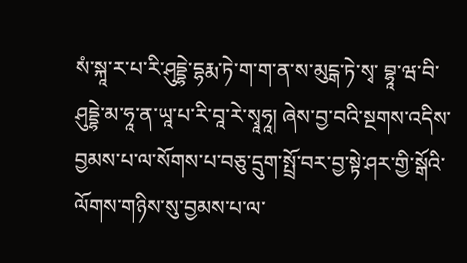སཾ་སྐཱ་ར་པ་རི་ཤུདྡྷེ་དྷརྨ་ཏེ་ག་ག་ན་ས་མུངྒ་ཏེ་སྭ་ བྷཱ་ཝ་བི་ཤུདྡྷེ་མ་ཧཱ་ན་ཡཱ་པ་རི་བཱ་རེ་སྭཱཧཱ། ཞེས་བྱ་བའི་སྔགས་འདིས་བྱམས་པ་ལ་སོགས་པ་བཅུ་དྲུག་སྤྲོ་བར་བྱ་སྟེ་ཤར་གྱི་སྒོའི་ལོགས་གཉིས་སུ་བྱམས་པ་ལ་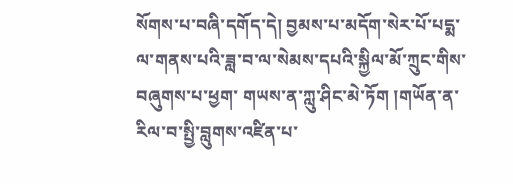སོགས་པ་བཞི་དགོད་དེ། བྱམས་པ་མདོག་སེར་པོ་པདྨ་ལ་གནས་པའི་ཟླ་བ་ལ་སེམས་དཔའི་སྐྱིལ་མོ་ཀྲུང་གིས་བཞུགས་པ་ཕྱག་ གཡས་ན་ཀླུ་ཤིང་མེ་ཏོག །གཡོན་ན་རིལ་བ་སྤྱི་བླུགས་འཛིན་པ་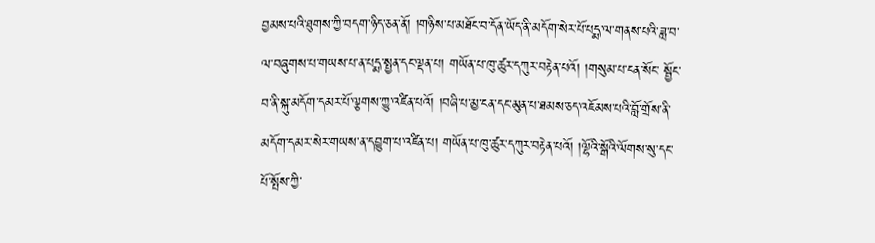བྱམས་པའི་ཐུགས་ཀྱི་བདག་ཉིད་ཅན་ནོ། །གཉིས་པ་མཐོང་བ་དོན་ཡོད་ནི་མདོག་སེར་པོ་པདྨ་ལ་གནས་པའི་ཟླ་བ་ལ་བཞུགས་པ་གཡས་པ་ན་པདྨ་སྤྱན་དང་ལྡན་པ། གཡོན་པ་ཁུ་ཚུར་དཀུར་བརྟེན་པའོ། །གསུམ་པ་ངན་སོང་ སྦྱོང་བ་ནི་སྐུ་མདོག་དམར་པོ་ལྕགས་ཀྱུ་འཛིན་པའོ། །བཞི་པ་མྱ་ངན་དང་མུན་པ་ཐམས་ཅད་འཇོམས་པའི་བློ་གྲོས་ནི་མདོག་དམར་སེར་གཡས་ན་དབྱུག་པ་འཛིན་པ། གཡོན་པ་ཁུ་ཚུར་དཀུར་བརྟེན་པའོ། །ལྷོའི་སྒོའི་ལོགས་སུ་དང་པོ་སྤོས་ཀྱི་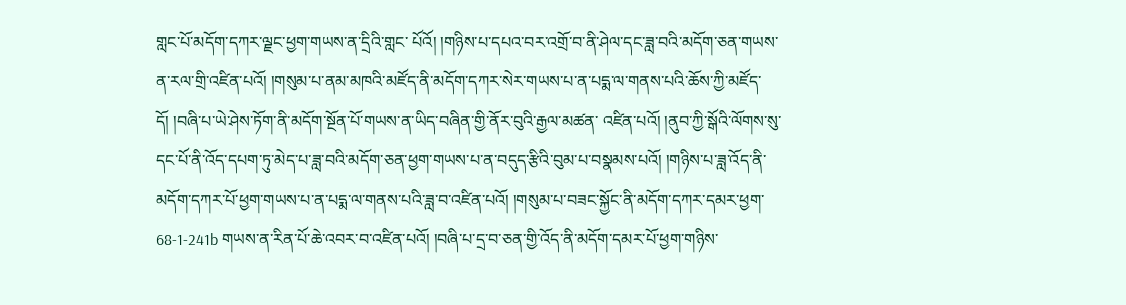གླང་པོ་མདོག་དཀར་ལྗང་ཕྱག་གཡས་ན་དྲིའི་གླང་ པོའོ། །གཉིས་པ་དཔའ་བར་འགྲོ་བ་ནི་ཤེལ་དང་ཟླ་བའི་མདོག་ཅན་གཡས་ན་རལ་གྲི་འཛིན་པའོ། །གསུམ་པ་ནམ་མཁའི་མཛོད་ནི་མདོག་དཀར་སེར་གཡས་པ་ན་པདྨ་ལ་གནས་པའི་ཆོས་ཀྱི་མཛོད་དོ། །བཞི་པ་ཡེ་ཤེས་ཏོག་ནི་མདོག་སྔོན་པོ་གཡས་ན་ཡིད་བཞིན་གྱི་ནོར་བུའི་རྒྱལ་མཚན་ འཛིན་པའོ། །ནུབ་ཀྱི་སྒོའི་ལོགས་སུ་དང་པོ་ནི་འོད་དཔག་ཏུ་མེད་པ་ཟླ་བའི་མདོག་ཅན་ཕྱག་གཡས་པ་ན་བདུད་རྩིའི་བུམ་པ་བསྣམས་པའོ། །གཉིས་པ་ཟླ་འོད་ནི་མདོག་དཀར་པོ་ཕྱག་གཡས་པ་ན་པདྨ་ལ་གནས་པའི་ཟླ་བ་འཛིན་པའོ། །གསུམ་པ་བཟང་སྐྱོང་ནི་མདོག་དཀར་དམར་ཕྱག་ 68-1-241b གཡས་ན་རིན་པོ་ཆེ་འབར་བ་འཛིན་པའོ། །བཞི་པ་དྲ་བ་ཅན་གྱི་འོད་ནི་མདོག་དམར་པོ་ཕྱག་གཉིས་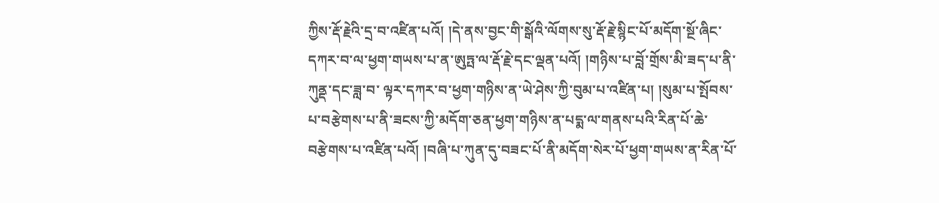ཀྱིས་རྡོ་རྗེའི་དྲ་བ་འཛིན་པའོ། །དེ་ནས་བྱང་གི་སྒོའི་ལོགས་སུ་རྡོ་རྗེ་སྙིང་པོ་མདོག་སྔོ་ཞིང་དཀར་བ་ལ་ཕྱག་གཡས་པ་ན་ཨུཏྤ་ལ་རྡོ་རྗེ་དང་ལྡན་པའོ། །གཉིས་པ་བློ་གྲོས་མི་ཟད་པ་ནི་ཀུནྡ་དང་ཟླ་བ་ ལྟར་དཀར་བ་ཕྱག་གཉིས་ན་ཡེ་ཤེས་ཀྱི་བུམ་པ་འཛིན་པ། །སུམ་པ་སྤོབས་པ་བརྩེགས་པ་ནི་ཟངས་ཀྱི་མདོག་ཅན་ཕྱག་གཉིས་ན་པདྨ་ལ་གནས་པའི་རིན་པོ་ཆེ་བརྩེགས་པ་འཛིན་པའོ། །བཞི་པ་ཀུན་དུ་བཟང་པོ་ནི་མདོག་སེར་པོ་ཕྱག་གཡས་ན་རིན་པོ་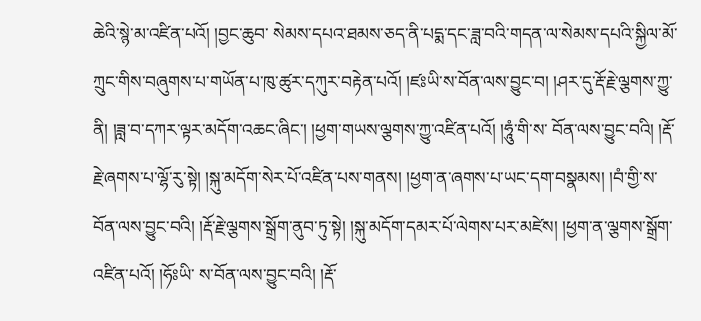ཆེའི་སྙེ་མ་འཛིན་པའོ། །བྱང་ཆུབ་ སེམས་དཔའ་ཐམས་ཅད་ནི་པདྨ་དང་ཟླ་བའི་གདན་ལ་སེམས་དཔའི་སྐྱིལ་མོ་ཀྲུང་གིས་བཞུགས་པ་གཡོན་པ་ཁུ་ཚུར་དཀུར་བརྟེན་པའོ། །ཛཿཡི་ས་བོན་ལས་བྱུང་བ། །ཤར་དུ་རྡོ་རྗེ་ལྕགས་ཀྱུ་ནི། །ཟླ་བ་དཀར་ལྟར་མདོག་འཆང་ཞིང་། །ཕྱག་གཡས་ལྕགས་ཀྱུ་འཛིན་པའོ། །ཧཱུཾ་གི་ས་ བོན་ལས་བྱུང་བའི། །རྡོ་རྗེ་ཞགས་པ་ལྷོ་རུ་སྟེ། །སྐུ་མདོག་སེར་པོ་འཛིན་པས་གནས། །ཕྱག་ན་ཞགས་པ་ཡང་དག་བསྣམས། །བཾ་གྱི་ས་བོན་ལས་བྱུང་བའི། །རྡོ་རྗེ་ལྕགས་སྒྲོག་ནུབ་ཏུ་སྟེ། །སྐུ་མདོག་དམར་པོ་ལེགས་པར་མཛེས། །ཕྱག་ན་ལྕགས་སྒྲོག་འཛིན་པའོ། །ཧོཿཡི་ ས་བོན་ལས་བྱུང་བའི། །རྡོ་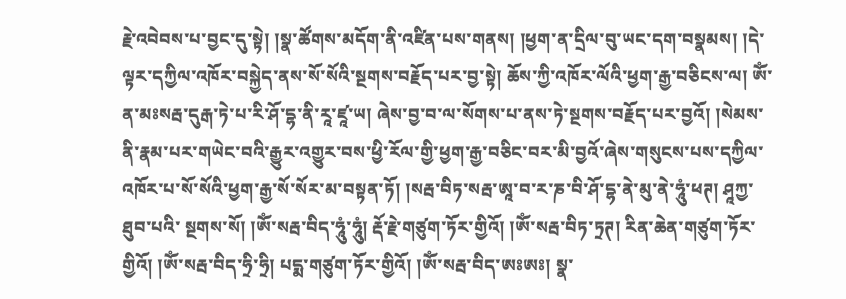རྗེ་འབེབས་པ་བྱང་དུ་སྟེ། །སྣ་ཚོགས་མདོག་ནི་འཛིན་པས་གནས། །ཕྱག་ན་དྲིལ་བུ་ཡང་དག་བསྣམས། །དེ་ལྟར་དཀྱིལ་འཁོར་བསྐྱེད་ནས་སོ་སོའི་སྔགས་བརྗོད་པར་བྱ་སྟེ། ཆོས་ཀྱི་འཁོར་ལོའི་ཕྱག་རྒྱ་བཅིངས་ལ། ཨོཾ་ན་མཿསརྦ་དུརྒ་ཏེ་པ་རི་ཤོ་དྷ་ནི་རཱ་ཛཱ་ཡ། ཞེས་བྱ་བ་ལ་སོགས་པ་ནས་ཏེ་སྔགས་བརྗོད་པར་བྱའོ། །སེམས་ནི་རྣམ་པར་གཡེང་བའི་རྒྱུར་འགྱུར་བས་ཕྱི་རོལ་གྱི་ཕྱག་རྒྱ་བཅིང་བར་མི་བྱའོ་ཞེས་གསུངས་པས་དཀྱིལ་འཁོར་པ་སོ་སོའི་ཕྱག་རྒྱ་སོ་སོར་མ་བསྟན་ཏོ། །སརྦ་བིཏ་སརྦ་ཨཱ་བ་ར་ཎ་བི་ཤོ་དྷ་ནེ་མུ་ནེ་ཧཱུཾ་ཕཊ། ཤཱཀྱ་ཐུབ་པའི་ སྔགས་སོ། །ཨོཾ་སརྦ་བིད་ཧཱུཾ་ཧཱུཾ། རྡོ་རྗེ་གཙུག་ཏོར་གྱིའོ། །ཨོཾ་སརྦ་བིཏ་ཏྲཊ། རིན་ཆེན་གཙུག་ཏོར་གྱིའོ། །ཨོཾ་སརྦ་བིད་ཧྲི་ཧྲི། པདྨ་གཙུག་ཏོར་གྱིའོ། །ཨོཾ་སརྦ་བིད་ཨཿཨཿ། སྣ་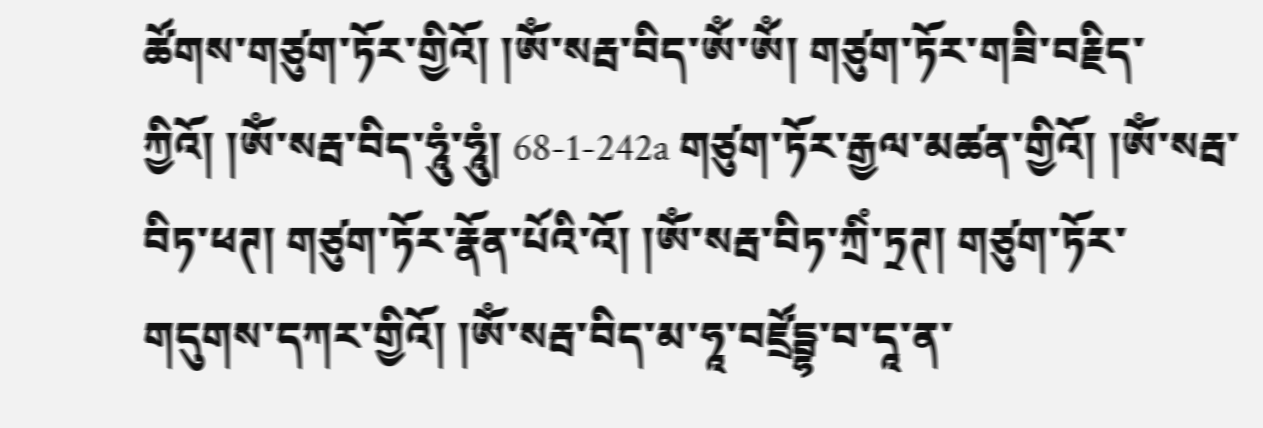ཚོགས་གཙུག་ཏོར་གྱིའོ། །ཨོཾ་སརྦ་བིད་ཨོཾ་ཨོཾ། གཙུག་ཏོར་གཟི་བརྗིད་ཀྱིའོ། །ཨོཾ་སརྦ་བིད་ཧཱུཾ་ཧཱུཾ། 68-1-242a གཙུག་ཏོར་རྒྱལ་མཚན་གྱིའོ། །ཨོཾ་སརྦ་བིཏ་ཕཊ། གཙུག་ཏོར་རྣོན་པོའི་འོ། །ཨོཾ་སརྦ་བིཏ་ཀྲིཾ་ཏྲཊ། གཙུག་ཏོར་གདུགས་དཀར་གྱིའོ། །ཨོཾ་སརྦ་བིད་མ་ཧཱ་བཛྲོདྦྷ་བ་དཱ་ན་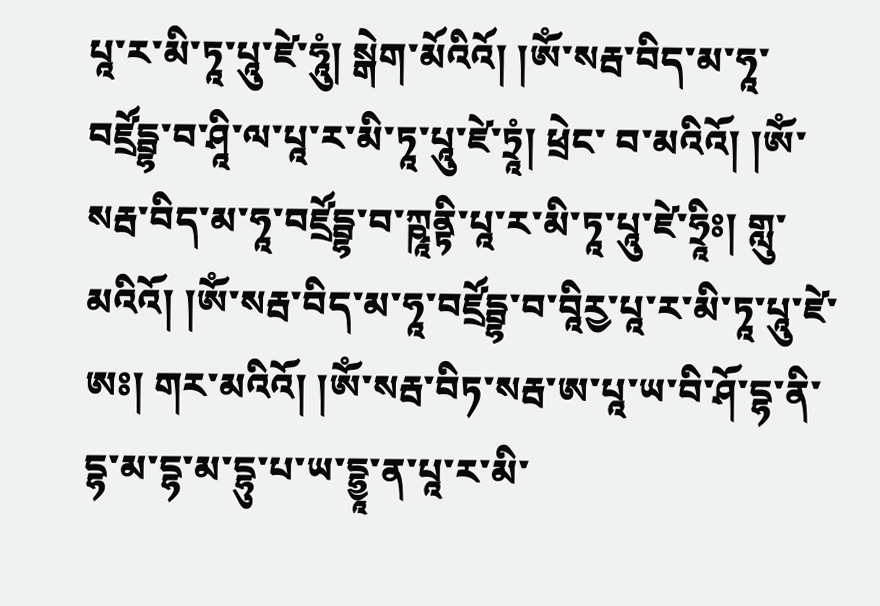པཱ་ར་མི་ཏཱ་པཱུ་ཛེ་ཧཱུཾ། སྒེག་མོའིའོ། །ཨོཾ་སརྦ་བིད་མ་ཧཱ་བཛྲོདྦྷ་བ་ཤཱི་ལ་པཱ་ར་མི་ཏཱ་པཱུ་ཛེ་ཏྲཱཾ། ཕྲེང་ བ་མའིའོ། །ཨོཾ་སརྦ་བིད་མ་ཧཱ་བཛྲོདྦྷ་བ་ཀྵཱནྟི་པཱ་ར་མི་ཏཱ་པཱུ་ཛེ་ཧྲཱིཿ། གླུ་མའིའོ། །ཨོཾ་སརྦ་བིད་མ་ཧཱ་བཛྲོདྦྷ་བ་བཱིརྱ་པཱ་ར་མི་ཏཱ་པཱུ་ཛེ་ཨཿ། གར་མའིའོ། །ཨོཾ་སརྦ་བིཏ་སརྦ་ཨ་པཱ་ཡ་བི་ཤོ་དྷ་ནི་དྷ་མ་དྷ་མ་དྷུ་པ་ཡ་དྷྱཱ་ན་པཱ་ར་མི་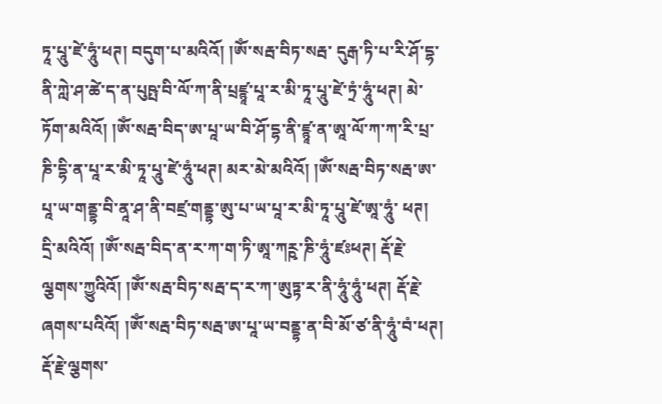ཏཱ་པཱུ་ཛེ་ཧཱུཾ་ཕཊ། བདུག་པ་མའིའོ། །ཨོཾ་སརྦ་བིཏ་སརྦ་ དུརྒ་ཏི་པ་རི་ཤོ་དྷ་ནི་ཀླེ་ཤ་ཚེ་ད་ན་པུཥྤ་བི་ལོ་ཀ་ནི་པྲཛྙཱ་པཱ་ར་མི་ཏཱ་པཱུ་ཛེ་ཏྲཾ་ཧཱུཾ་ཕཊ། མེ་ཏོག་མའིའོ། །ཨོཾ་སརྦ་བིད་ཨ་པཱ་ཡ་བི་ཤོ་དྷ་ནི་ཛྙཱ་ན་ཨཱ་ལོ་ཀ་ཀ་རི་པྲ་ཎི་དྷི་ན་པཱ་ར་མི་ཏཱ་པཱུ་ཛེ་ཧཱུཾ་ཕཊ། མར་མེ་མའིའོ། །ཨོཾ་སརྦ་བིཏ་སརྦ་ཨ་པཱ་ཡ་གནྡྷ་བི་ནཱ་ཤ་ནི་བཛྲ་གནྡྷ་ཨུ་པ་ཡ་པཱ་ར་མི་ཏཱ་པཱུ་ཛེ་ཨཱ་ཧཱུཾ་ ཕཊ། དྲི་མའིའོ། །ཨོཾ་སརྦ་བིད་ན་ར་ཀ་ག་ཏི་ཨཱ་ཀཪྵ་ཎི་ཧཱུཾ་ཛཿཕཊ། རྡོ་རྗེ་ལྕགས་ཀྱུའིའོ། །ཨོཾ་སརྦ་བིཏ་སརྦ་ད་ར་ཀ་ཨུཏྟ་ར་ནི་ཧཱུཾ་ཧཱུཾ་ཕཊ། རྡོ་རྗེ་ཞགས་པའིའོ། །ཨོཾ་སརྦ་བིཏ་སརྦ་ཨ་པཱ་ཡ་བནྡྷ་ན་བི་མོ་ཙ་ནི་ཧཱུཾ་བཾ་ཕཊ། རྡོ་རྗེ་ལྕགས་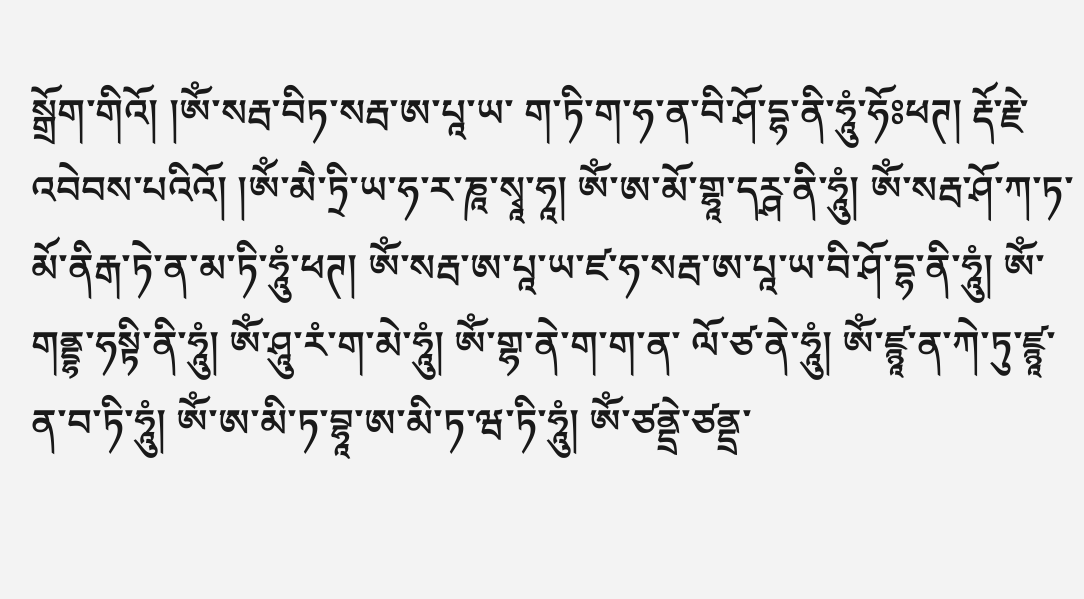སྒྲོག་གིའོ། །ཨོཾ་སརྦ་བིཏ་སརྦ་ཨ་པཱ་ཡ་ ག་ཏི་ག་ཧ་ན་བི་ཤོ་དྷ་ནི་ཧཱུཾ་ཧོཿཕཊ། རྡོ་རྗེ་འབེབས་པའིའོ། །ཨོཾ་མཻ་ཏྲི་ཡ་ཧ་ར་ཎཱ་སྭཱ་ཧཱ། ཨོཾ་ཨ་མོ་གྷཱ་དཪྴ་ནི་ཧཱུཾ། ཨོཾ་སརྦ་ཤོ་ཀ་ཏ་མོ་ནིརྒ་ཏེ་ན་མ་ཏི་ཧཱུཾ་ཕཊ། ཨོཾ་སརྦ་ཨ་པཱ་ཡ་ཛ་ཧ་སརྦ་ཨ་པཱ་ཡ་བི་ཤོ་དྷ་ནི་ཧཱུཾ། ཨོཾ་གནྡྷ་ཧསྟི་ནི་ཧཱུཾ། ཨོཾ་ཤཱུ་རཾ་ག་མེ་ཧཱུཾ། ཨོཾ་གྷ་ནེ་ག་ག་ན་ ལོ་ཙ་ནེ་ཧཱུཾ། ཨོཾ་ཛྙཱ་ན་ཀེ་ཏུ་ཛྙཱ་ན་བ་ཏི་ཧཱུཾ། ཨོཾ་ཨ་མི་ཏ་བྷཱ་ཨ་མི་ཏ་ཝ་ཏི་ཧཱུཾ། ཨོཾ་ཙནྡྲེ་ཙནྡྲ་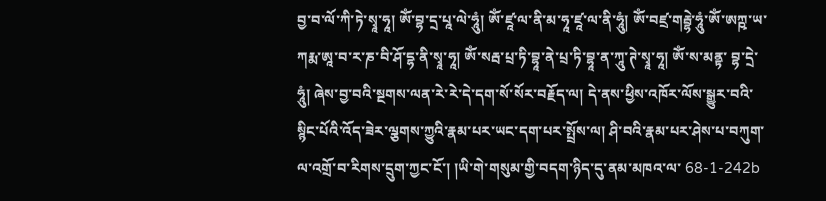བྱ་བ་ལོ་ཀི་ཏེ་སྭཱ་ཧཱ། ཨོཾ་བྷ་དྲ་པཱ་ལེ་ཧཱུཾ། ཨོཾ་ཛཱ་ལ་ནི་མ་ཧཱ་ཛཱ་ལ་ནི་ཧཱུཾ། ཨོཾ་བཛྲ་གརྦྷེ་ཧཱུཾ་ཨོཾ་ཨཀྵ་ཡ་ཀརྨ་ཨཱ་བ་ར་ཎ་བི་ཤོ་དྷ་ནི་སྭཱ་ཧཱ། ཨོཾ་སརྦ་པྲ་ཏི་བྷཱ་ནེ་པྲ་ཏི་བྷཱ་ན་ཀཱུ་ཊེ་སྭཱ་ཧཱ། ཨོཾ་ས་མནྟ་ བྷ་དྲེ་ཧཱུཾ། ཞེས་བྱ་བའི་སྔགས་ལན་རེ་རེ་དེ་དག་སོ་སོར་བརྗོད་ལ། དེ་ནས་ཕྱིས་འཁོར་ལོས་སྒྱུར་བའི་སྙིང་པོའི་འོད་ཟེར་ལྕགས་ཀྱུའི་རྣམ་པར་ཡང་དག་པར་སྤྲོས་ལ། ཤི་བའི་རྣམ་པར་ཤེས་པ་བཀུག་ལ་འགྲོ་བ་རིགས་དྲུག་ཀྱང་ངོ་། །ཡི་གེ་གསུམ་གྱི་བདག་ཉིད་དུ་ནམ་མཁའ་ལ་ 68-1-242b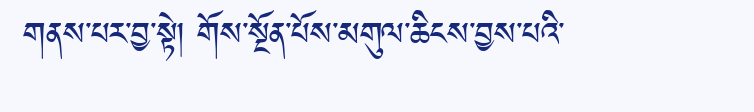གནས་པར་བྱ་སྟེ། གོས་སྔོན་པོས་མགུལ་ཆིངས་བྱས་པའི་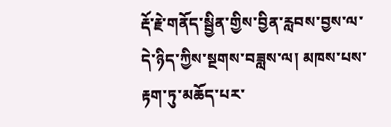རྡོ་རྗེ་གནོད་སྦྱིན་གྱིས་བྱིན་རླབས་བྱས་ལ་དེ་ཉིད་ཀྱིས་སྔགས་བཟླས་ལ། མཁས་པས་རྟག་ཏུ་མཆོད་པར་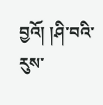བྱའོ། །ཤི་བའི་རུས་